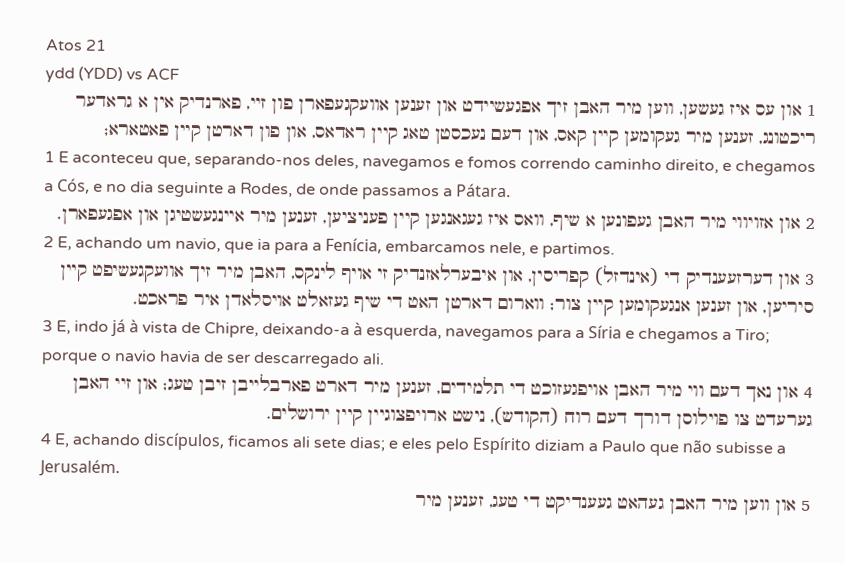Atos 21
ydd (YDD) vs ACF
1 און עס איז געשען, ווען מיר האבן זיך אפגעשיידט און זענען אוועקגעפארן פון זיי, פארנדיק אין א גראדער ריכטונג, זענען מיר געקומען קיין קאס, און דעם נעכסטן טאג קיין ראדאס, און פון דארטן קיין פאטארא;
1 E aconteceu que, separando-nos deles, navegamos e fomos correndo caminho direito, e chegamos a Cós, e no dia seguinte a Rodes, de onde passamos a Pátara.
2 און אזויווי מיר האבן געפונען א שיף, וואס איז געגאנגען קיין פעניציען, זענען מיר איינגעשטיגן און אפגעפארן.
2 E, achando um navio, que ia para a Fenícia, embarcamos nele, e partimos.
3 און דערזעענדיק די (אינדזל) קפריסין, און איבערלאזנדיק זי אויף לינקס, האבן מיר זיך אוועקגעשיפט קיין סיריען, און זענען אנגעקומען קיין צור; ווארום דארטן האט די שיף געזאלט אויסלאדן איר פראכט.
3 E, indo já à vista de Chipre, deixando-a à esquerda, navegamos para a Síria e chegamos a Tiro; porque o navio havia de ser descarregado ali.
4 און נאך דעם ווי מיר האבן אויפגעזוכט די תלמידים, זענען מיר דארט פארבלייבן זיבן טעג; און זיי האבן גערעדט צו פוילוסן דורך דעם רוח (הקודש), נישט ארויפצוגיין קיין ירושלים.
4 E, achando discípulos, ficamos ali sete dias; e eles pelo Espírito diziam a Paulo que não subisse a Jerusalém.
5 און ווען מיר האבן געהאט געענדיקט די טעג, זענען מיר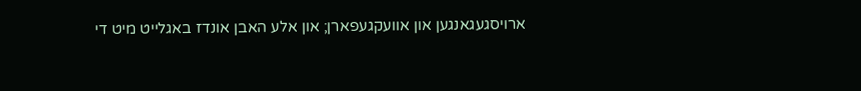ארויסגעגאנגען און אוועקגעפארן; און אלע האבן אונדז באגלייט מיט די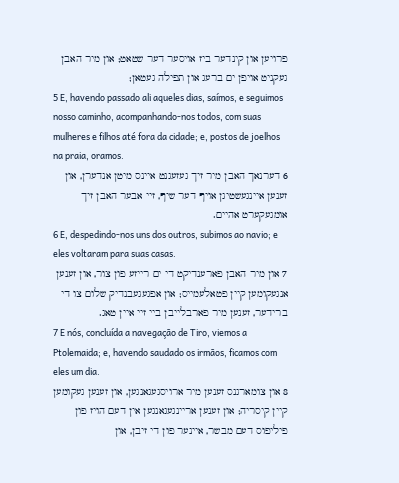פרויען און קינדער ביז אויסער דער שטאט; און מיר האבן געקניט אויפן ים ברעג און תפילה געטאן;
5 E, havendo passado ali aqueles dias, saímos, e seguimos nosso caminho, acompanhando-nos todos, com suas mulheres e filhos até fora da cidade; e, postos de joelhos na praia, oramos.
6 דערנאך האבן מיר זיך געזעגנט איינס מיטן אנדערן, און זענען איינגעשטיגן אויף דער שיף, זיי אבער האבן זיך אומגעקערט אהיים.
6 E, despedindo-nos uns dos outros, subimos ao navio; e eles voltaram para suas casas.
7 און מיר האבן פארענדיקט די ים רייזע פון צור, און זענען אנגעקומען קיין פטאלעמייס; און אפגעגעבנדיק שלום צו די ברידער, זענען מיר פארבלייבן ביי זיי איין טאג.
7 E nós, concluída a navegação de Tiro, viemos a Ptolemaida; e, havendo saudado os irmãos, ficamos com eles um dia.
8 און צומארגנס זענען מיר ארויסגעגאנגען, און זענען געקומען קיין קיסריה; און זענען אריינגעגאנגען אין דעם הויז פון פיליפוס דעם מבשר, איינער פון די זיבן, און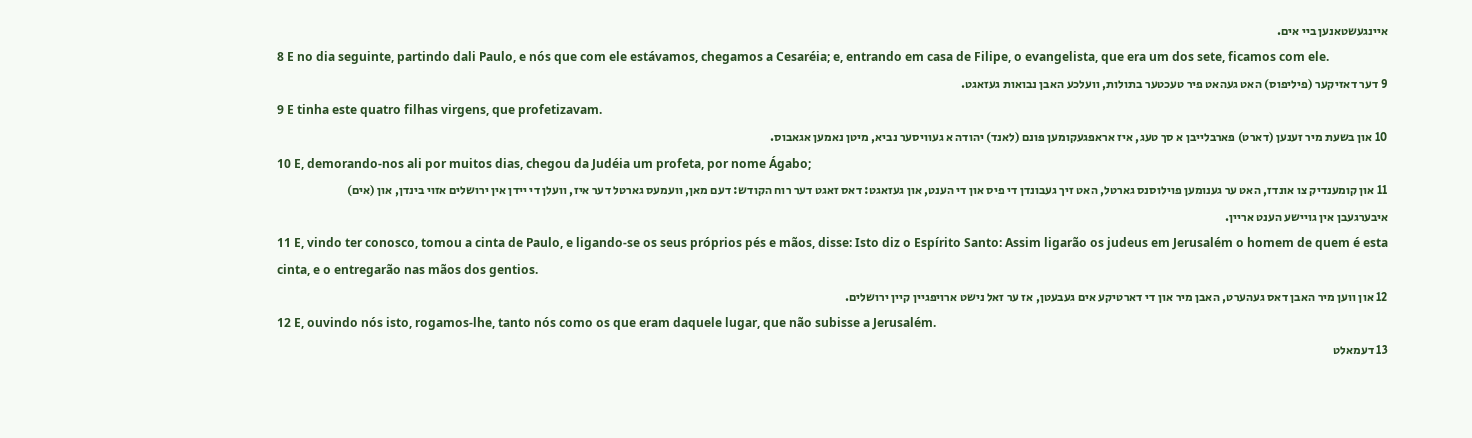איינגעשטאנען ביי אים.
8 E no dia seguinte, partindo dali Paulo, e nós que com ele estávamos, chegamos a Cesaréia; e, entrando em casa de Filipe, o evangelista, que era um dos sete, ficamos com ele.
9 דער דאזיקער (פיליפוס) האט געהאט פיר טעכטער בתולות, וועלכע האבן נבואות געזאגט.
9 E tinha este quatro filhas virgens, que profetizavam.
10 און בשעת מיר זענען (דארט) פארבלייבן א סך טעג, איז אראפגעקומען פונם (לאנד) יהודה א געוויסער נביא, מיטן נאמען אגאבוס.
10 E, demorando-nos ali por muitos dias, chegou da Judéia um profeta, por nome Ágabo;
11 און קומענדיק צו אונדז, האט ער גענומען פוילוסנס גארטל, האט זיך געבונדן די פיס און די הענט, און געזאגט: דאס זאגט דער רוח הקודש: דעם מאן, וועמעס גארטל דער איז, וועלן די יידן אין ירושלים אזוי בינדן, און (אים) איבערגעבן אין גויישע הענט אריין.
11 E, vindo ter conosco, tomou a cinta de Paulo, e ligando-se os seus próprios pés e mãos, disse: Isto diz o Espírito Santo: Assim ligarão os judeus em Jerusalém o homem de quem é esta cinta, e o entregarão nas mãos dos gentios.
12 און ווען מיר האבן דאס געהערט, האבן מיר און די דארטיקע אים געבעטן, אז ער זאל נישט ארויפגיין קיין ירושלים.
12 E, ouvindo nós isto, rogamos-lhe, tanto nós como os que eram daquele lugar, que não subisse a Jerusalém.
13 דעמאלט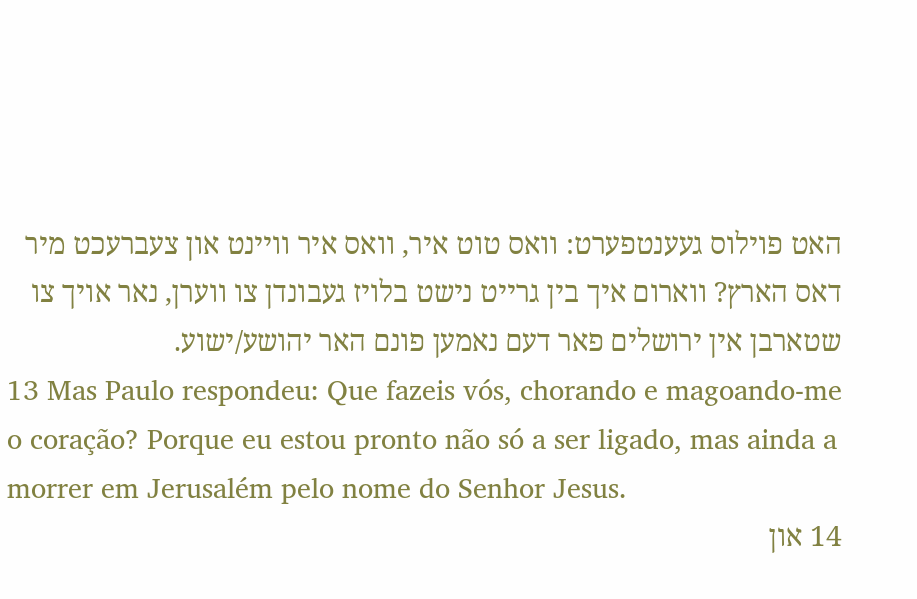האט פוילוס געענטפערט: וואס טוט איר, וואס איר וויינט און צעברעכט מיר דאס הארץ? ווארום איך בין גרייט נישט בלויז געבונדן צו ווערן, נאר אויך צו שטארבן אין ירושלים פאר דעם נאמען פונם האר יהושע/ישוע.
13 Mas Paulo respondeu: Que fazeis vós, chorando e magoando-me o coração? Porque eu estou pronto não só a ser ligado, mas ainda a morrer em Jerusalém pelo nome do Senhor Jesus.
14 און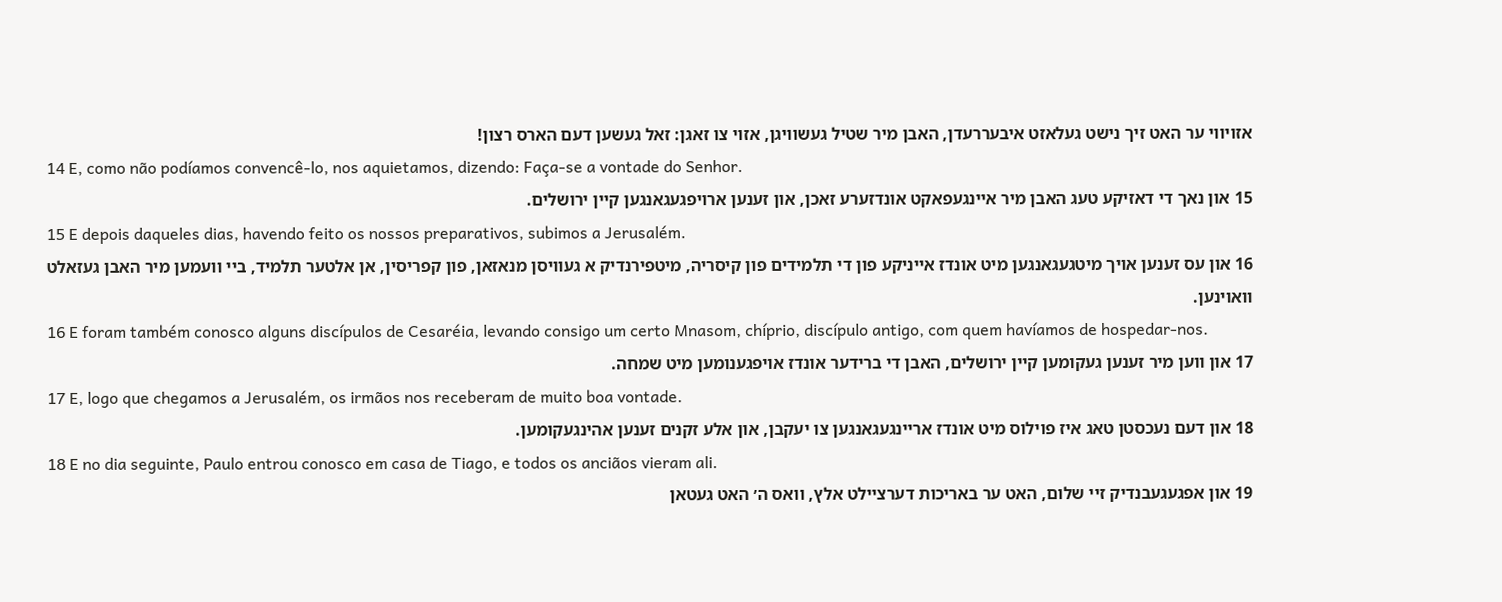אזויווי ער האט זיך נישט געלאזט איבעררעדן, האבן מיר שטיל געשוויגן, אזוי צו זאגן: זאל געשען דעם הארס רצון!
14 E, como não podíamos convencê-lo, nos aquietamos, dizendo: Faça-se a vontade do Senhor.
15 און נאך די דאזיקע טעג האבן מיר איינגעפאקט אונדזערע זאכן, און זענען ארויפגעגאנגען קיין ירושלים.
15 E depois daqueles dias, havendo feito os nossos preparativos, subimos a Jerusalém.
16 און עס זענען אויך מיטגעגאנגען מיט אונדז אייניקע פון די תלמידים פון קיסריה, מיטפירנדיק א געוויסן מנאזאן, פון קפריסין, אן אלטער תלמיד, ביי וועמען מיר האבן געזאלט וואוינען.
16 E foram também conosco alguns discípulos de Cesaréia, levando consigo um certo Mnasom, chíprio, discípulo antigo, com quem havíamos de hospedar-nos.
17 און ווען מיר זענען געקומען קיין ירושלים, האבן די ברידער אונדז אויפגענומען מיט שמחה.
17 E, logo que chegamos a Jerusalém, os irmãos nos receberam de muito boa vontade.
18 און דעם נעכסטן טאג איז פוילוס מיט אונדז אריינגעגאנגען צו יעקבן, און אלע זקנים זענען אהינגעקומען.
18 E no dia seguinte, Paulo entrou conosco em casa de Tiago, e todos os anciãos vieram ali.
19 און אפגעגעבנדיק זיי שלום, האט ער באריכות דערציילט אלץ, וואס ה׳ האט געטאן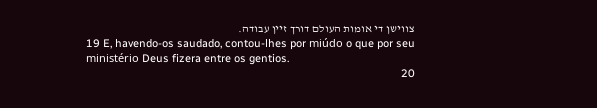צווישן די אומות העולם דורך זיין עבודה.
19 E, havendo-os saudado, contou-lhes por miúdo o que por seu ministério Deus fizera entre os gentios.
20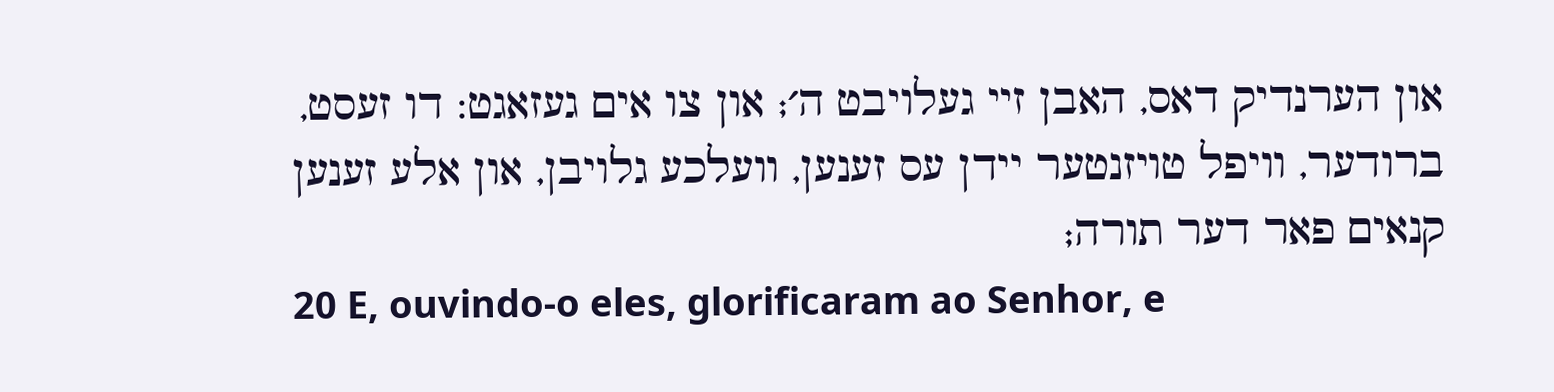און הערנדיק דאס, האבן זיי געלויבט ה׳; און צו אים געזאגט: דו זעסט, ברודער, וויפל טויזנטער יידן עס זענען, וועלכע גלויבן, און אלע זענען קנאים פאר דער תורה;
20 E, ouvindo-o eles, glorificaram ao Senhor, e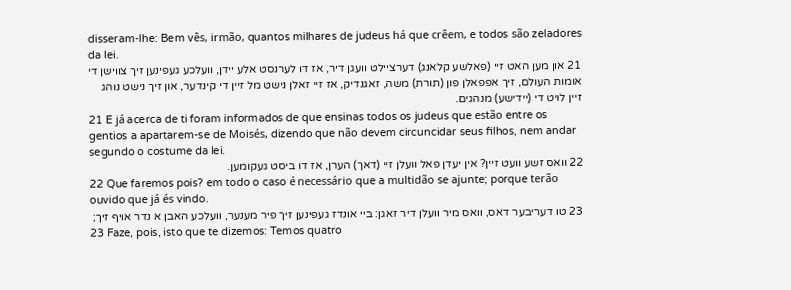disseram-lhe: Bem vês, irmão, quantos milhares de judeus há que crêem, e todos são zeladores da lei.
21 און מען האט זיי (פאלשע קלאנג) דערציילט וועגן דיר, אז דו לערנסט אלע יידן, וועלכע געפינען זיך צווישן די אומות העולם, זיך אפפאלן פון (תורת) משה, זאגנדיק, אז זיי זאלן נישט מל זיין די קינדער, און זיך נישט נוהג זיין לויט די (יידישע) מנהגים.
21 E já acerca de ti foram informados de que ensinas todos os judeus que estão entre os gentios a apartarem-se de Moisés, dizendo que não devem circuncidar seus filhos, nem andar segundo o costume da lei.
22 וואס זשע וועט זיין? אין יעדן פאל וועלן זיי (דאך) הערן, אז דו ביסט געקומען.
22 Que faremos pois? em todo o caso é necessário que a multidão se ajunte; porque terão ouvido que já és vindo.
23 טו דעריבער דאס, וואס מיר וועלן דיר זאגן: ביי אונדז געפינען זיך פיר מענער, וועלכע האבן א נדר אויף זיך;
23 Faze, pois, isto que te dizemos: Temos quatro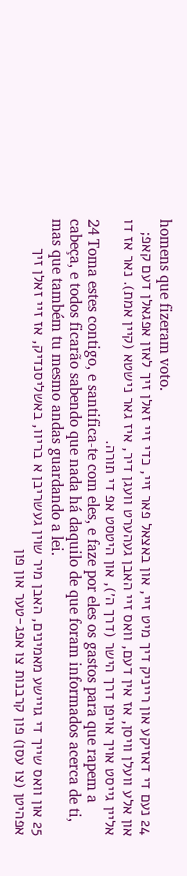homens que fizeram voto.
24 נעם די דאזיקע און רייניק דיך מיט זיי, און באצאל פאר זיי, כדי זיי זאלן זיך לאזן אפגאלן דעם קאפ; און אלע וועלן וויסן, אז אין דעם, וואס זיי האבן געהערט וועגן דיר, איז גאר נישטא (קיין אמת). נאר אז דו אליין גייסט אויך אויפן דרך הישר (דרך ה׳), און היטסט אפ די תורה.
24 Toma estes contigo, e santifica-te com eles, e faze por eles os gastos para que rapem a cabeça, e todos ficarão sabendo que nada há daquilo de que foram informados acerca de ti, mas que também tu mesmo andas guardando a lei.
25 און וואס שייך די גויישע מאמינים, האבן מיר שוין געשריבן א בריוו, באשליסנדיק, אז זיי זאלן זיך אפהיטן (צו עסן) פון קרבנות צו אפג-טער און פון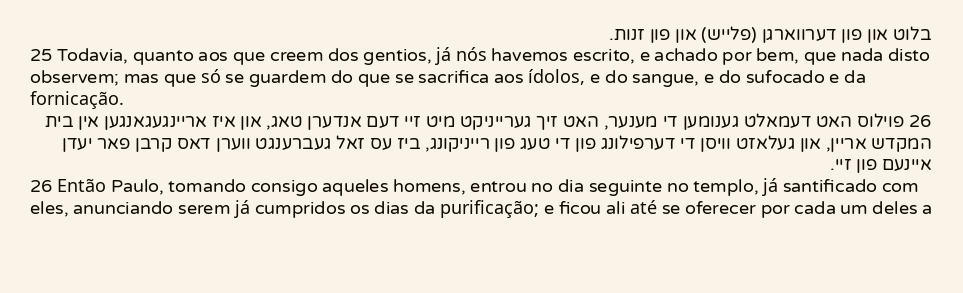בלוט און פון דערווארגן (פלייש) און פון זנות.
25 Todavia, quanto aos que creem dos gentios, já nós havemos escrito, e achado por bem, que nada disto observem; mas que só se guardem do que se sacrifica aos ídolos, e do sangue, e do sufocado e da fornicação.
26 פוילוס האט דעמאלט גענומען די מענער, האט זיך גערייניקט מיט זיי דעם אנדערן טאג, און איז אריינגעגאנגען אין בית המקדש אריין, און געלאזט וויסן די דערפילונג פון די טעג פון רייניקונג, ביז עס זאל געברענגט ווערן דאס קרבן פאר יעדן איינעם פון זיי.
26 Então Paulo, tomando consigo aqueles homens, entrou no dia seguinte no templo, já santificado com eles, anunciando serem já cumpridos os dias da purificação; e ficou ali até se oferecer por cada um deles a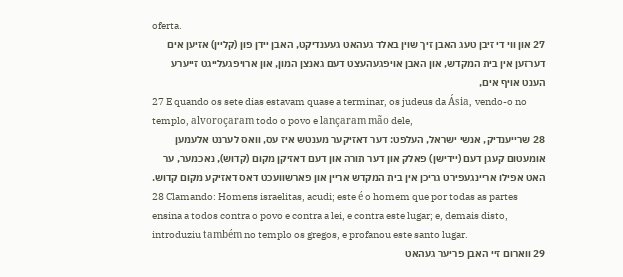oferta.
27 און ווי די זיבן טעג האבן זיך שוין באלד געהאט געענדיקט, האבן יידן פון (קליין) אזיען אים דערזען אין בית המקדש, און האבן אויפגעהעצט דעם גאנצן המון, און ארויפגעלייגט זייערע הענט אויף אים,
27 E quando os sete dias estavam quase a terminar, os judeus da Ásia, vendo-o no templo, alvoroçaram todo o povo e lançaram mão dele,
28 שרייענדיק, אנשי ישראל, העלפט: דער דאזיקער מענטש איז עס, וואס לערנט אלעמען אומעטום קעגן דעם (יידישן) פאלק און דער תורה און דעם דאזיקן מקום (קדוש), נאכמער, ער האט אפילו אריינגעפירט גריכן אין בית המקדש אריין און פארשוועכט דאס דאזיקע מקום קדוש.
28 Clamando: Homens israelitas, acudi; este é o homem que por todas as partes ensina a todos contra o povo e contra a lei, e contra este lugar; e, demais disto, introduziu também no templo os gregos, e profanou este santo lugar.
29 ווארום זיי האבן פריער געהאט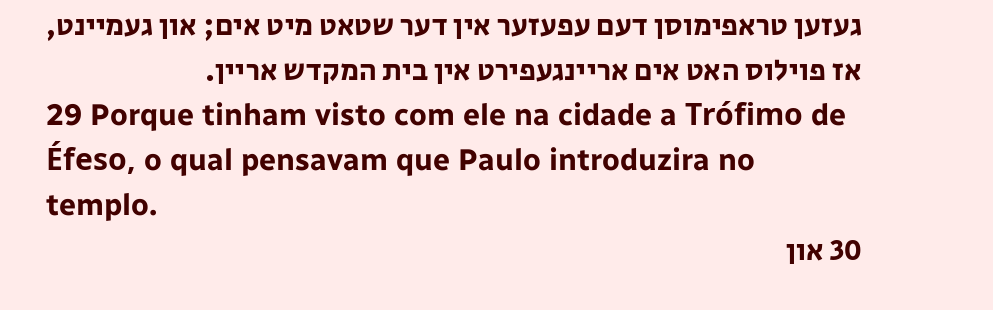געזען טראפימוסן דעם עפעזער אין דער שטאט מיט אים; און געמיינט, אז פוילוס האט אים אריינגעפירט אין בית המקדש אריין.
29 Porque tinham visto com ele na cidade a Trófimo de Éfeso, o qual pensavam que Paulo introduzira no templo.
30 און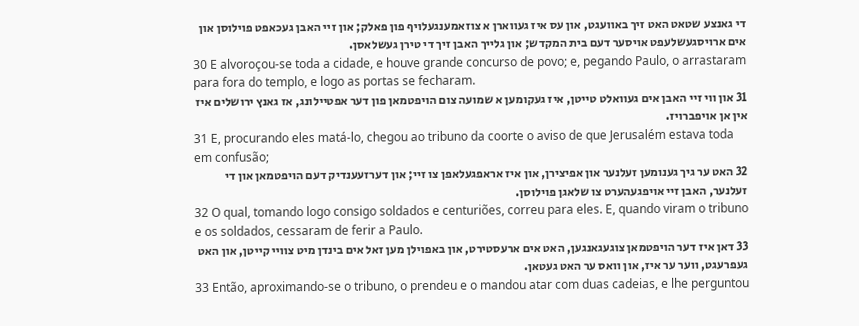די גאנצע שטאט האט זיך באוועגט, און עס איז געווארן א צוזאמענגעלויף פון פאלק; און זיי האבן געכאפט פוילוסן און אים ארויסגעשלעפט אויסער דעם בית המקדש; און גלייך האבן זיך די טירן געשלאסן.
30 E alvoroçou-se toda a cidade, e houve grande concurso de povo; e, pegando Paulo, o arrastaram para fora do templo, e logo as portas se fecharam.
31 און ווי זיי האבן אים געוואלט טייטן, איז געקומען א שמועה צום הויפטמאן פון דער אפטיילונג, אז גאנץ ירושלים איז אין אן אויפברויז.
31 E, procurando eles matá-lo, chegou ao tribuno da coorte o aviso de que Jerusalém estava toda em confusão;
32 האט ער גיך גענומען זעלנער און אפיצירן, און איז אראפגעלאפן צו זיי; און דערזעענדיק דעם הויפטמאן און די זעלנער, האבן זיי אויפגעהערט צו שלאגן פוילוסן.
32 O qual, tomando logo consigo soldados e centuriões, correu para eles. E, quando viram o tribuno e os soldados, cessaram de ferir a Paulo.
33 דאן איז דער הויפטמאן צוגעגאנגען, האט אים ארעסטירט, און באפוילן מען זאל אים בינדן מיט צוויי קייטן, און האט געפרעגט, ווער ער איז, און וואס ער האט געטאן.
33 Então, aproximando-se o tribuno, o prendeu e o mandou atar com duas cadeias, e lhe perguntou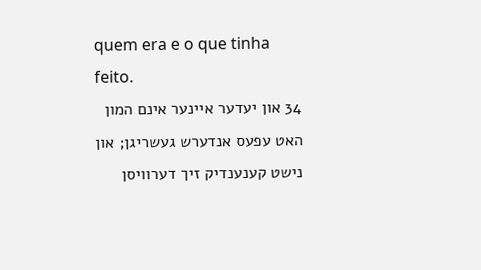quem era e o que tinha feito.
34 און יעדער איינער אינם המון האט עפעס אנדערש געשריגן; און נישט קענענדיק זיך דערוויסן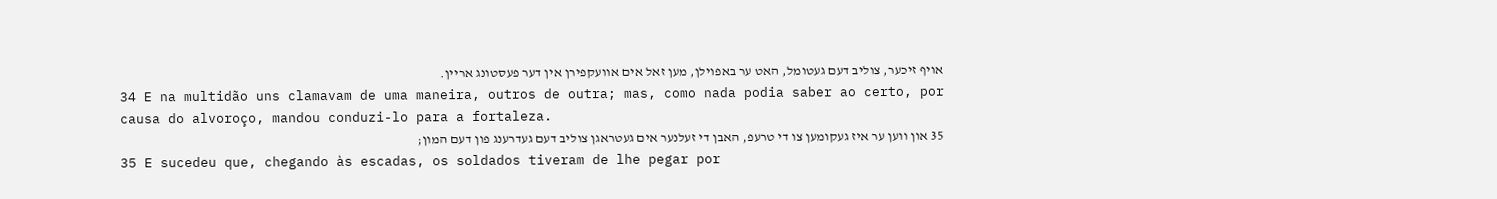אויף זיכער, צוליב דעם געטומל, האט ער באפוילן, מען זאל אים אוועקפירן אין דער פעסטונג אריין.
34 E na multidão uns clamavam de uma maneira, outros de outra; mas, como nada podia saber ao certo, por causa do alvoroço, mandou conduzi-lo para a fortaleza.
35 און ווען ער איז געקומען צו די טרעפ, האבן די זעלנער אים געטראגן צוליב דעם געדרענג פון דעם המון;
35 E sucedeu que, chegando às escadas, os soldados tiveram de lhe pegar por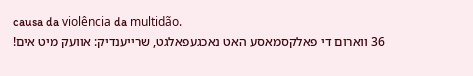causa da violência da multidão.
36 ווארום די פאלקסמאסע האט נאכגעפאלגט, שרייענדיק: אוועק מיט אים!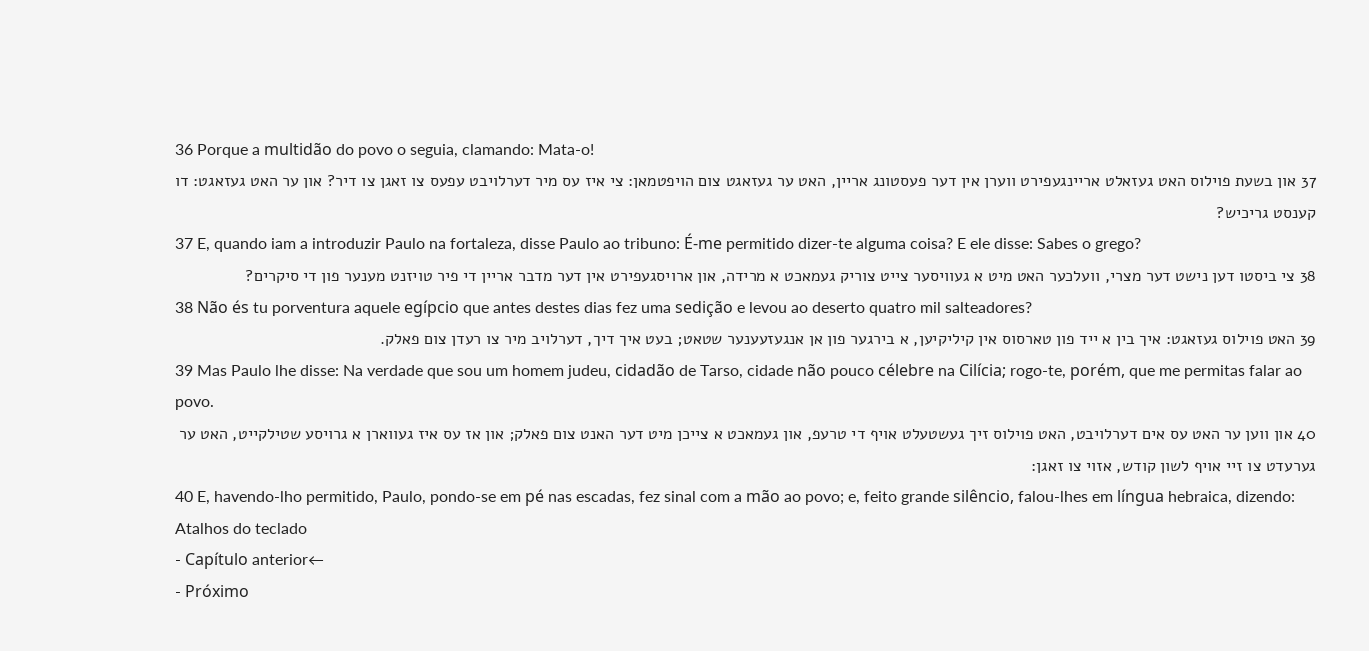36 Porque a multidão do povo o seguia, clamando: Mata-o!
37 און בשעת פוילוס האט געזאלט אריינגעפירט ווערן אין דער פעסטונג אריין, האט ער געזאגט צום הויפטמאן: צי איז עס מיר דערלויבט עפעס צו זאגן צו דיר? און ער האט געזאגט: דו קענסט גריכיש?
37 E, quando iam a introduzir Paulo na fortaleza, disse Paulo ao tribuno: É-me permitido dizer-te alguma coisa? E ele disse: Sabes o grego?
38 צי ביסטו דען נישט דער מצרי, וועלכער האט מיט א געוויסער צייט צוריק געמאכט א מרידה, און ארויסגעפירט אין דער מדבר אריין די פיר טויזנט מענער פון די סיקרים?
38 Não és tu porventura aquele egípcio que antes destes dias fez uma sedição e levou ao deserto quatro mil salteadores?
39 האט פוילוס געזאגט: איך בין א ייד פון טארסוס אין קיליקיען, א בירגער פון אן אנגעזעענער שטאט; בעט איך דיך, דערלויב מיר צו רעדן צום פאלק.
39 Mas Paulo lhe disse: Na verdade que sou um homem judeu, cidadão de Tarso, cidade não pouco célebre na Cilícia; rogo-te, porém, que me permitas falar ao povo.
40 און ווען ער האט עס אים דערלויבט, האט פוילוס זיך געשטעלט אויף די טרעפ, און געמאכט א צייכן מיט דער האנט צום פאלק; און אז עס איז געווארן א גרויסע שטילקייט, האט ער גערעדט צו זיי אויף לשון קודש, אזוי צו זאגן:
40 E, havendo-lho permitido, Paulo, pondo-se em pé nas escadas, fez sinal com a mão ao povo; e, feito grande silêncio, falou-lhes em língua hebraica, dizendo:
Atalhos do teclado
- Capítulo anterior←
- Próximo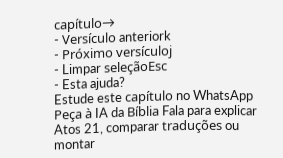capítulo→
- Versículo anteriork
- Próximo versículoj
- Limpar seleçãoEsc
- Esta ajuda?
Estude este capítulo no WhatsApp
Peça à IA da Bíblia Fala para explicar Atos 21, comparar traduções ou montar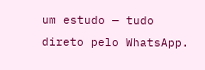um estudo — tudo direto pelo WhatsApp.